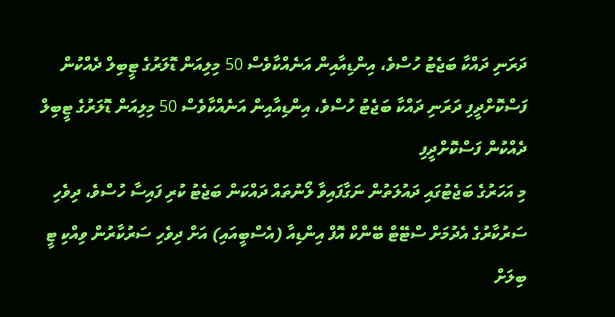ދަރަނި ދައްކާ ބަޖެޓު ހުސްވެ، އިންޑިއާއިން އަނެއްކާވެސް 50 މިލިއަން ޑޮލަރުގެ ޓީބިލް ދެއްކުން ފަސްކޮށްދީފި ދަރަނި ދައްކާ ބަޖެޓު ހުސްވެ، އިންޑިއާއިން އަނެއްކާވެސް 50 މިލިއަން ޑޮލަރުގެ ޓީބިލް ދެއްކުން ފަސްކޮށްދީފި
މި އަހަރުގެ ބަޖެޓުގައި ދައުލަތުން ނަގާފައިވާ ލޯނުތައް ދައްކަން ބަޖެޓު ކުރި ފައިސާ ހުސްވެ، ދިވެހި ސަރުކާރުގެ އެދުމަށް ސްޓޭޓް ބޭންކް އޮފް އިންޑިއާ (އެސްބީއައި) އަށް ދިވެހި ސަރުކާރުން ވިއްކި ޓީ ބިލަށް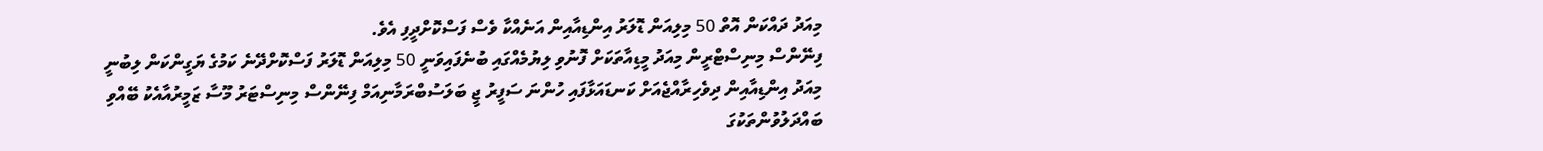މިއަދު ދައްކަން އޮތް 50 މިލިއަން ޑޮލަރު އިންޑިއާއިން އަނެއްކާ ވެސް ފަސްކޮށްދީފި އެވެ.
ފިނޭންސް މިނިސްޓްރީން މިއަދު މީޑިއާތަކަށް ފޮނުވި ލިޔުމެއްގައި ބުނެފައިވަނީ 50 މިލިއަން ޑޮލަރު ފަސްކޮށްދޭނެ ކަމުގެ ޔަގީންކަން ލިބުނީ މިއަދު އިންޑިއާއިން ދިވެހިރާއްޖެއަށް ކަނޑައަޅާފައި ހުންނަ ސަފީރު ޖީ ބަލަސުބްރަމާނިއަމް ފިނޭންސް މިނިސްޓަރު މޫސާ ޒަމީރުއާއެކު ބޭއްވި ބައްދަލުވުންތަކުގަ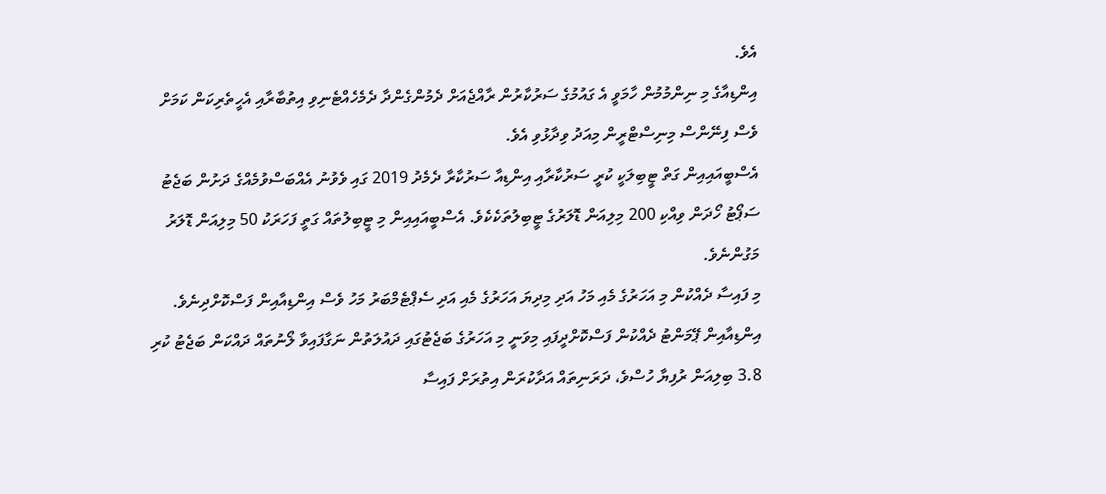އެވެ.
އިންޑިއާގެ މި ނިންމުމުން ހާމަވީ އެ ގައުމުގެ ސަރުކާރުން ރާއްޖެއަށް ދެމުންގެންދާ ދެމެހެއްޓެނިވި އިތުބާރާއި އެހީތެރިކަން ކަމަށް ވެސް ފިނޭންސް މިނިސްޓްރީން މިއަދު ވިދާޅުވި އެވެ.
އެސްބީއައިއިން ގަތް ޓީބިލަކީ ކުރީ ސަރުކާރާއި އިންޑިއާ ސަރުކާރާ ދެމެދު 2019 ގައި ވެވުނު އެއްބަސްވުމެއްގެ ދަށުން ބަޖެޓު ސަޕޯޓު ހޯދަން ވިއްކި 200 މިލިއަން ޑޮލަރުގެ ޓީބިލުތަކެކެވެ. އެސްބީއައިއިން މި ޓީބިލުތައް ގަތީ ފަހަރަކު 50 މިލިއަން ޑޮލަރު މަގުންނެވެ.
މި ފައިސާ ދެއްކުން މި އަހަރުގެ މެއި މަހު އަދި މިދިޔަ އަހަރުގެ މެއި އަދި ސެޕްޓެމްބަރު މަހު ވެސް އިންޑިއާއިން ފަސްކޮށްދިނެވެ.
އިންޑިއާއިން ޕޭމަންޓު ދެއްކުން ފަސްކޮށްދީފައި މިވަނީ މި އަހަރުގެ ބަޖެޓުގައި ދައުލަތުން ނަގާފައިވާ ލޯނުތައް ދައްކަން ބަޖެޓު ކުރި 3.8 ބިލިއަން ރުފިޔާ ހުސްވެ، ދަރަނިތައް އަދާކުރަން އިތުރަށް ފައިސާ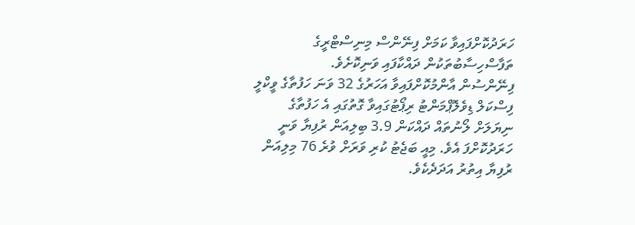ހަރަދުކޮށްފައިވާ ކަމަށް ފިނޭންސް މިނިސްޓްރީގެ ތަފާސްހިސާބުތަކުން ދައްކާފައި ވަނިކޮށެވެ.
ފިނޭންސުން އާންމުކޮށްފައިވާ އަހަރުގެ 32 ވަނަ ހަފުތާގެ ވީކްލީ ފިސްކަލް ޑިވެލޮޕްމަންޓު ރިޕޯޓުގައިވާ ގޮތުގައި އެ ހަފުތާގެ ނިޔަލަށް ލޯނުތައް ދައްކަން 3.9 ބިލިއަން ރުފިޔާ ވަނީ ހަރަދުކޮށްފަ އެވެ. މިއީ ބަޖެޓު ކުރި ވަރަށް ވުރެ 76 މިލިއަން ރުފިޔާ އިތުރު އަދަދެކެވެ.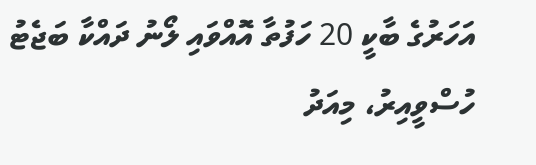އަހަރުގެ ބާކީ 20 ހަފުތާ އޮއްވައި ލޯނު ދައްކާ ބަޖެޓު ހުސްވީއިރު، މިއަދު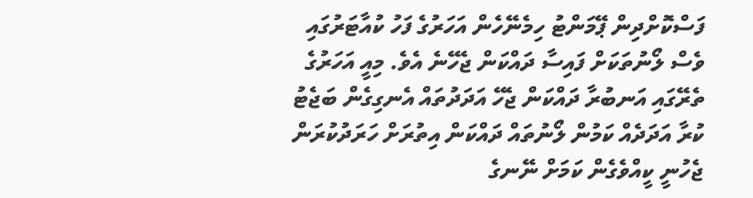ފަސްކޮށްދިން ޕޭމަންޓު ހިމެނޭހެން އަހަރުގެ ފަހު ކުއާޓަރުގައި ވެސް ލޯނުތަކަށް ފައިސާ ދައްކަން ޖެހޭނެ އެވެ. މިއީ އަހަރުގެ ތެރޭގައި އަނބުރާ ދައްކަން ޖެހޭ އަދަދުތައް އެނގިގެން ބަޖެޓު ކުރާ އަދަދެއް ކަމުން ލޯނުތައް ދައްކަން އިތުރަށް ހަރަދުކުރަން ޖެހުނީ ކީއްވެގެން ކަމަށް ނޭނގެ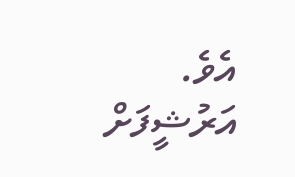އެވެ.
އަރުޝީފަށް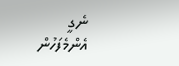ނެގީ
އެންމެފަހުން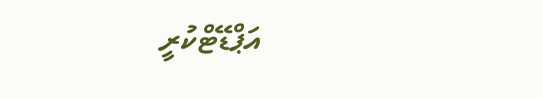އަޕްޑޭޓްކުރީ